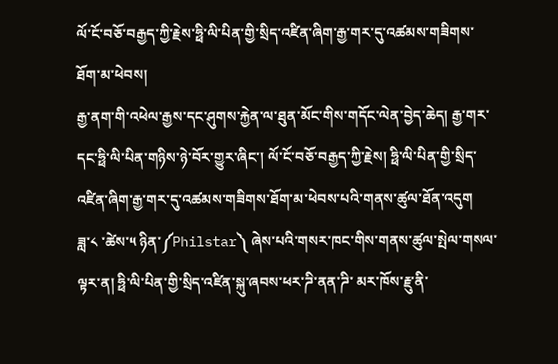ལོ་ངོ་བཅོ་བརྒྱད་ཀྱི་རྗེས་ཧྥི་ལི་པིན་གྱི་སྲིད་འཛིན་ཞིག་རྒྱ་གར་དུ་འཚམས་གཟིགས་ཐོག་མ་ཕེབས།
རྒྱ་ནག་གི་འཕེལ་རྒྱས་དང་ཤུགས་རྐྱེན་ལ་ཐུན་མོང་གིས་གདོང་ལེན་བྱེད་ཆེད། རྒྱ་གར་དང་ཧྥི་ལི་པིན་གཉིས་ཉེ་བོར་གྱུར་ཞིང་། ལོ་ངོ་བཅོ་བརྒྱད་ཀྱི་རྗེས། ཧྥི་ལི་པིན་གྱི་སྲིད་འཛིན་ཞིག་རྒྱ་གར་དུ་འཚམས་གཟིགས་ཐོག་མ་ཕེབས་པའི་གནས་ཚུལ་ཐོན་འདུག
ཟླ་༨ ་ཚེས་༥ ཉིན་༼Philstar༽ ཞེས་པའི་གསར་ཁང་གིས་གནས་ཚུལ་སྤེལ་གསལ་ལྟར་ན། ཧྥི་ལི་པིན་གྱི་སྲིད་འཛིན་སྐུ་ཞབས་ཕར་ཌི་ནན་ཌི་ མར་ཁོས་རྗུ་ནི་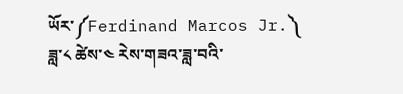ཡོར་༼Ferdinand Marcos Jr.༽ ཟླ་༨ ཚེས་༤ རེས་གཟའ་ཟླ་བའི་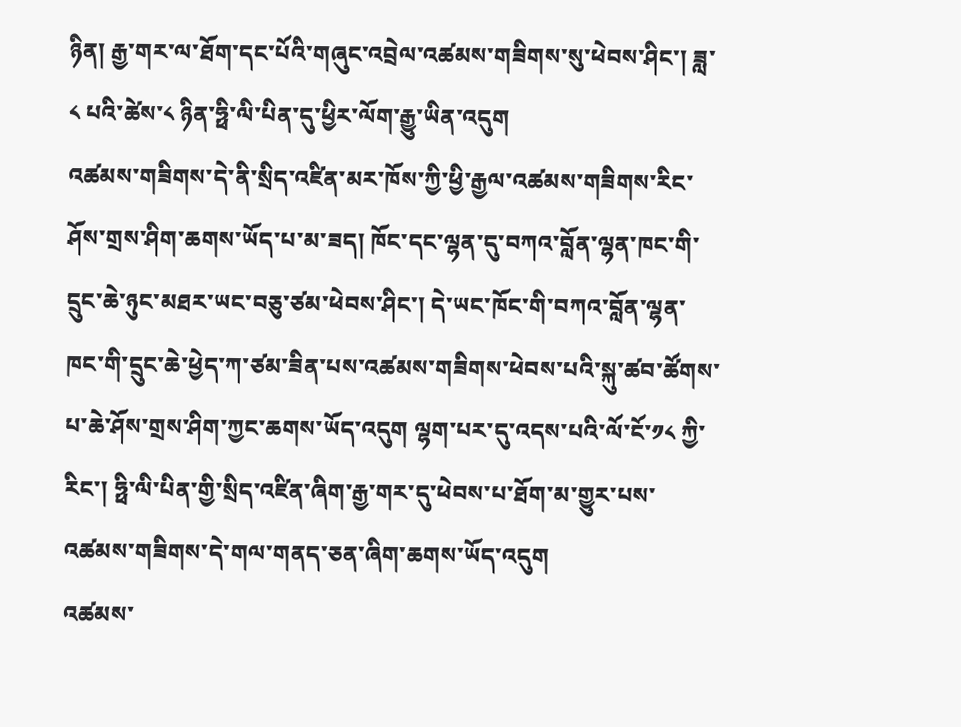ཉིན། རྒྱ་གར་ལ་ཐོག་དང་པོའི་གཞུང་འབྲེལ་འཚམས་གཟིགས་སུ་ཕེབས་ཤིང་། ཟླ་༨ པའི་ཚེས་༨ ཉིན་ཧྥི་ལི་པིན་དུ་ཕྱིར་ལོག་རྒྱུ་ཡིན་འདུག
འཚམས་གཟིགས་དེ་ནི་སྲིད་འཛིན་མར་ཁོས་ཀྱི་ཕྱི་རྒྱལ་འཚམས་གཟིགས་རིང་ཤོས་གྲས་ཤིག་ཆགས་ཡོད་པ་མ་ཟད། ཁོང་དང་ལྷན་དུ་བཀའ་བློན་ལྷན་ཁང་གི་དྲུང་ཆེ་ཉུང་མཐར་ཡང་བཅུ་ཙམ་ཕེབས་ཤིང་། དེ་ཡང་ཁོང་གི་བཀའ་བློན་ལྷན་ཁང་གི་དྲུང་ཆེ་ཕྱེད་ཀ་ཙམ་ཟིན་པས་འཚམས་གཟིགས་ཕེབས་པའི་སྐུ་ཚབ་ཚོགས་པ་ཆེ་ཤོས་གྲས་ཤིག་ཀྱང་ཆགས་ཡོད་འདུག ལྷག་པར་དུ་འདས་པའི་ལོ་ངོ་༡༨ ཀྱི་རིང་། ཧྥི་ལི་པིན་གྱི་སྲིད་འཛིན་ཞིག་རྒྱ་གར་དུ་ཕེབས་པ་ཐོག་མ་གྱུར་པས་འཚམས་གཟིགས་དེ་གལ་གནད་ཅན་ཞིག་ཆགས་ཡོད་འདུག
འཚམས་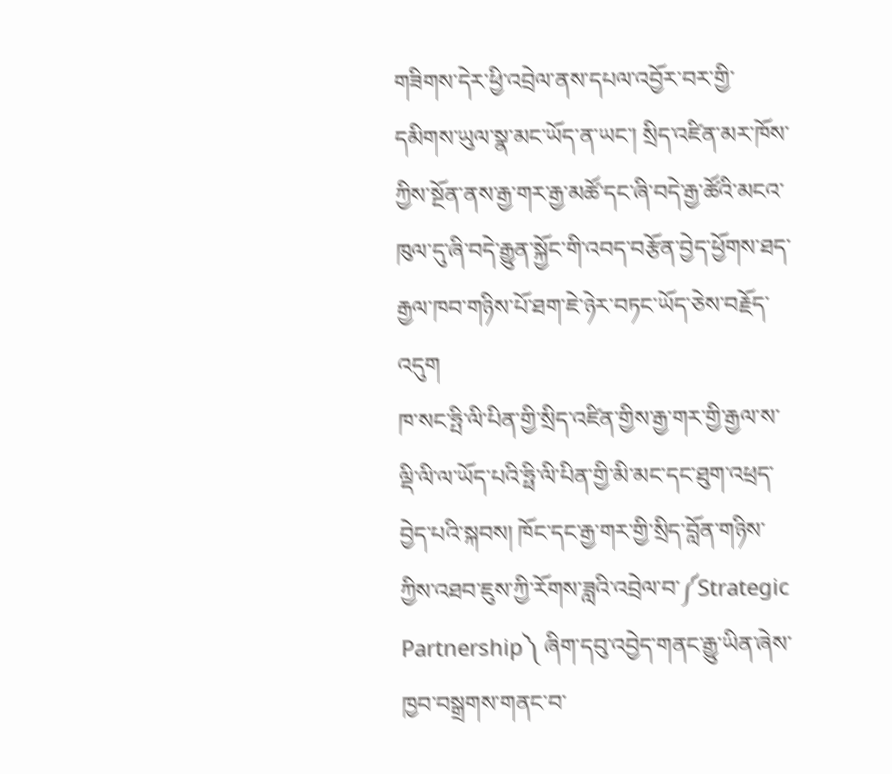གཟིགས་དེར་ཕྱི་འབྲེལ་ནས་དཔལ་འབྱོར་བར་གྱི་དམིགས་ཡུལ་སྣ་མང་ཡོད་ན་ཡང་། སྲིད་འཛིན་མར་ཁོས་ཀྱིས་སྔོན་ནས་རྒྱ་གར་རྒྱ་མཚོ་དང་ཞི་བདེ་རྒྱ་ཚོའི་མངའ་ཁུལ་དུ་ཞི་བདེ་རྒྱུན་སྐྱོང་གི་འབད་བརྩོན་བྱེད་ཕྱོགས་ཐད་རྒྱལ་ཁབ་གཉིས་པོ་ཐག་ཇེ་ཉེར་བཏང་ཡོད་ཅེས་བརྗོད་འདུག
ཁ་སང་ཧྤི་ལི་པིན་གྱི་སྲིད་འཛིན་གྱིས་རྒྱ་གར་གྱི་རྒྱལ་ས་ལྡི་ལི་ལ་ཡོད་པའི་ཧྥི་ལི་པིན་གྱི་མི་མང་དང་ཐུག་འཕྲད་བྱེད་པའི་སྐབས། ཁོང་དང་རྒྱ་གར་གྱི་སྲིད་བློན་གཉིས་ཀྱིས་འཐབ་ཇུས་ཀྱི་རོགས་ཟླའི་འབྲེལ་བ་༼Strategic Partnership༽ ཞིག་དབུ་འབྱེད་གནང་རྒྱུ་ཡིན་ཞེས་ཁྱབ་བསྒྲགས་གནང་བ་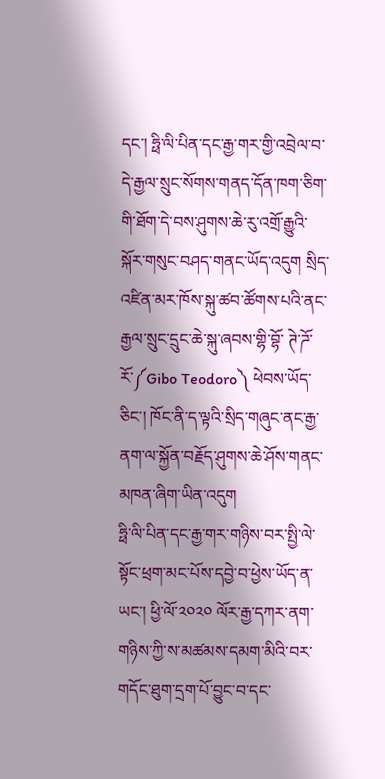དང་། ཧྥི་ལི་པིན་དང་རྒྱ་གར་གྱི་འབྲེལ་བ་དེ་རྒྱལ་སྲུང་སོགས་གནད་དོན་ཁག་ཅིག་གི་ཐོག་དེ་བས་ཤུགས་ཆེ་རུ་འགྲོ་རྒྱུའི་སྐོར་གསུང་བཤད་གནང་ཡོད་འདུག སྲིད་འཛིན་མར་ཁོས་སྐུ་ཚབ་ཚོགས་པའི་ནང་རྒྱལ་སྲུང་དྲུང་ཆེ་སྐུ་ཞབས་གྷི་བྷོ་ ཊེ་ཌོ་རོ་༼Gibo Teodoro༽ ཕེབས་ཡོད་ཅིང་། ཁོང་ནི་ད་ལྟའི་སྲིད་གཞུང་ནང་རྒྱ་ནག་ལ་སྐྱོན་བརྗོད་ཤུགས་ཆེ་ཤོས་གནང་མཁན་ཞིག་ཡིན་འདུག
ཧྥི་ལི་པིན་དང་རྒྱ་གར་གཉིས་བར་སྤྱི་ལེ་སྟོང་ཕྲག་མང་པོས་དབྱེ་བ་ཕྱེས་ཡོད་ན་ཡང་། ཕྱི་ལོ་༢༠༢༠ ལོར་རྒྱ་དཀར་ནག་གཉིས་ཀྱི་ས་མཚམས་དམག་མིའི་བར་གདོང་ཐུག་དྲག་པོ་བྱུང་བ་དང་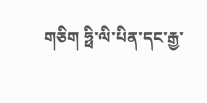གཅིག ཧྥི་ལི་པིན་དང་རྒྱ་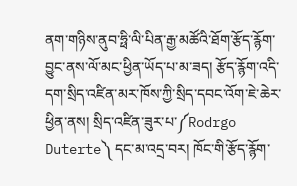ནག་གཉིས་ནུབ་ཧྥི་ལི་པིན་རྒྱ་མཚོའི་ཐོག་རྩོད་རྙོག་བྱུང་ནས་ལོ་མང་ཕྱིན་ཡོད་པ་མ་ཟད། རྩོད་རྙོག་འདི་དག་སྲིད་འཛིན་མར་ཁོས་ཀྱི་སྲིད་དབང་འོག་ཇེ་ཆེར་ཕྱིན་ནས། སྲིད་འཛིན་ཟུར་པ་༼Rodrgo Duterte༽ དང་མ་འདྲ་བར། ཁོང་གི་རྩོད་རྙོག་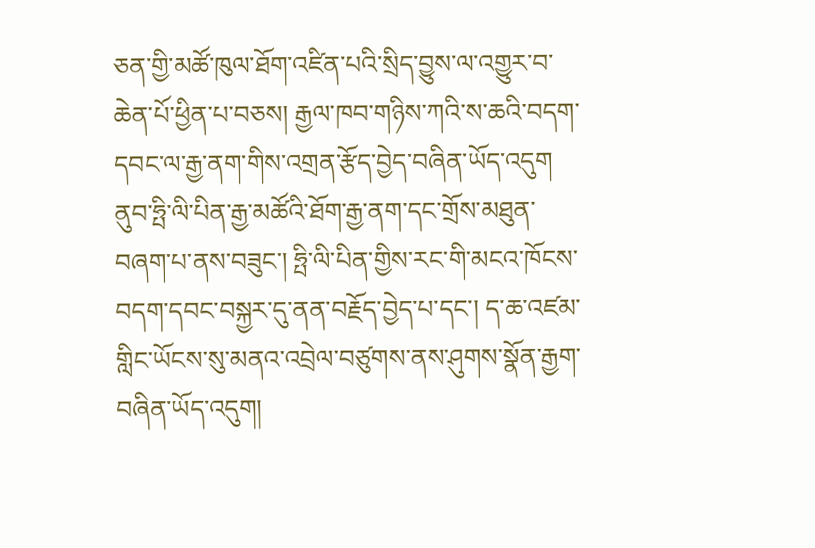ཅན་གྱི་མཚོ་ཁུལ་ཐོག་འཛིན་པའི་སྲིད་བྱུས་ལ་འགྱུར་བ་ཆེན་པོ་ཕྱིན་པ་བཅས། རྒྱལ་ཁབ་གཉིས་ཀའི་ས་ཆའི་བདག་དབང་ལ་རྒྱ་ནག་གིས་འགྲན་རྩོད་བྱེད་བཞིན་ཡོད་འདུག
ནུབ་ཧྤི་ལི་པིན་རྒྱ་མཚོའི་ཐོག་རྒྱ་ནག་དང་གྲོས་མཐུན་བཞག་པ་ནས་བཟུང་། ཧྤི་ལི་པིན་གྱིས་རང་གི་མངའ་ཁོངས་བདག་དབང་བསྐྱར་དུ་ནན་བརྗོད་བྱེད་པ་དང་། ད་ཆ་འཛམ་གླིང་ཡོངས་སུ་མནའ་འབྲེལ་བཙུགས་ནས་ཤུགས་སྣོན་རྒྱག་བཞིན་ཡོད་འདུག།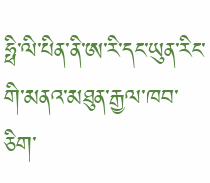ཧྥི་ལི་པིན་ནི་ཨ་རི་དང་ཡུན་རིང་གི་མནའ་མཐུན་རྒྱལ་ཁབ་ཅིག་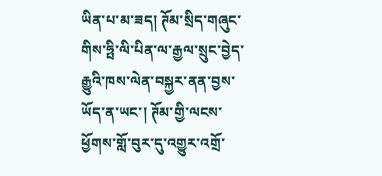ཡིན་པ་མ་ཟད། ཊོམ་སྲིད་གཞུང་གིས་ཧྤི་ལི་པིན་ལ་རྒྱལ་སྲུང་བྱེད་རྒྱུའི་ཁས་ལེན་བསྐྱར་ནན་བྱས་ཡོད་ན་ཡང་། ཊོམ་གྱི་ལངས་ཕྱོགས་གློ་བུར་དུ་འགྱུར་འགྲོ་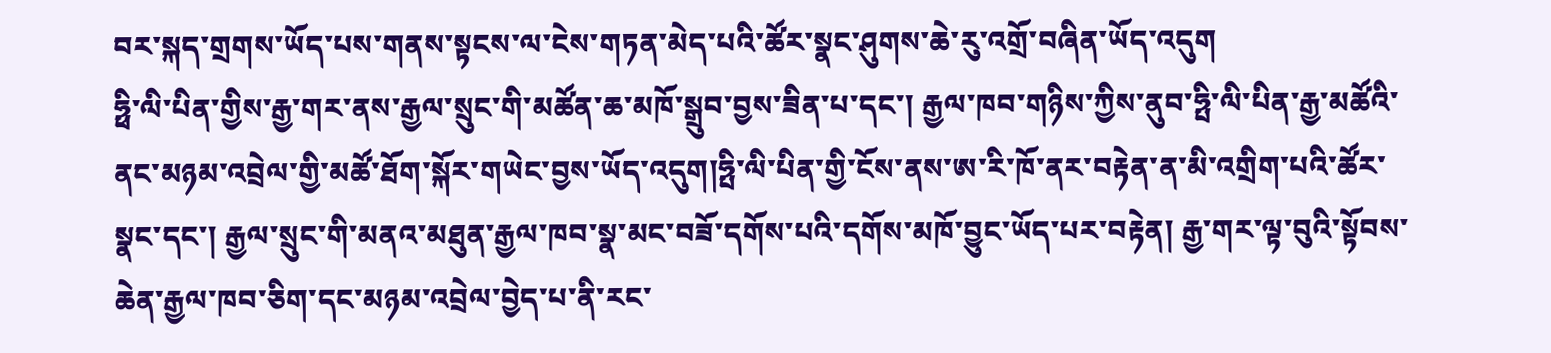བར་སྐད་གྲགས་ཡོད་པས་གནས་སྟངས་ལ་ངེས་གཏན་མེད་པའི་ཚོར་སྣང་ཤུགས་ཆེ་རུ་འགྲོ་བཞིན་ཡོད་འདུག
ཧྥི་ལི་པིན་གྱིས་རྒྱ་གར་ནས་རྒྱལ་སྲུང་གི་མཚོན་ཆ་མཁོ་སྒྲུབ་བྱས་ཟིན་པ་དང་། རྒྱལ་ཁབ་གཉིས་ཀྱིས་ནུབ་ཧྤི་ལི་པིན་རྒྱ་མཚོའི་ནང་མཉམ་འབྲེལ་གྱི་མཚོ་ཐོག་སྐོར་གཡེང་བྱས་ཡོད་འདུག།ཧྤི་ལི་པིན་གྱི་ངོས་ནས་ཨ་རི་ཁོ་ནར་བརྟེན་ན་མི་འགྲིག་པའི་ཚོར་སྣང་དང་། རྒྱལ་སྲུང་གི་མནའ་མཐུན་རྒྱལ་ཁབ་སྣ་མང་བཟོ་དགོས་པའི་དགོས་མཁོ་བྱུང་ཡོད་པར་བརྟེན། རྒྱ་གར་ལྟ་བུའི་སྟོབས་ཆེན་རྒྱལ་ཁབ་ཅིག་དང་མཉམ་འབྲེལ་བྱེད་པ་ནི་རང་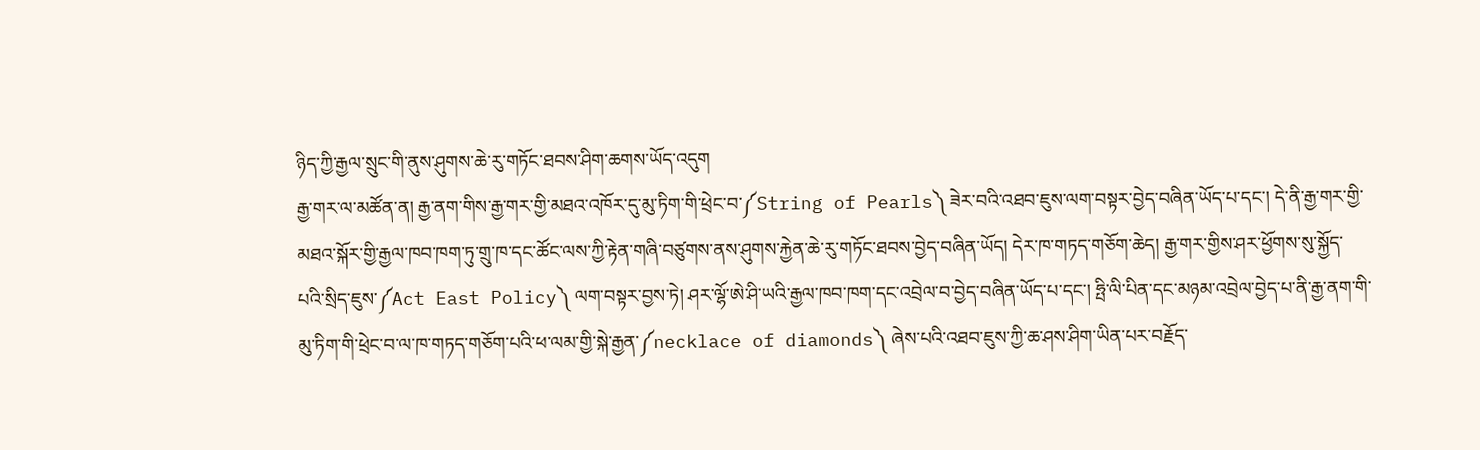ཉིད་ཀྱི་རྒྱལ་སྲུང་གི་ནུས་ཤུགས་ཆེ་རུ་གཏོང་ཐབས་ཤིག་ཆགས་ཡོད་འདུག
རྒྱ་གར་ལ་མཚོན་ན། རྒྱ་ནག་གིས་རྒྱ་གར་གྱི་མཐའ་འཁོར་དུ་མུ་ཏིག་གི་ཕྲེང་བ་༼String of Pearls༽ ཟེར་བའི་འཐབ་ཇུས་ལག་བསྟར་བྱེད་བཞིན་ཡོད་པ་དང་། དེ་ནི་རྒྱ་གར་གྱི་མཐའ་སྐོར་གྱི་རྒྱལ་ཁབ་ཁག་ཏུ་གྲུ་ཁ་དང་ཚོང་ལས་ཀྱི་རྟེན་གཞི་བཙུགས་ནས་ཤུགས་རྐྱེན་ཆེ་རུ་གཏོང་ཐབས་བྱེད་བཞིན་ཡོད། དེར་ཁ་གཏད་གཅོག་ཆེད། རྒྱ་གར་གྱིས་ཤར་ཕྱོགས་སུ་སྐྱོད་པའི་སྲིད་ཇུས་༼Act East Policy༽ ལག་བསྟར་བྱས་ཏེ། ཤར་ལྷོ་ཨེ་ཤི་ཡའི་རྒྱལ་ཁབ་ཁག་དང་འབྲེལ་བ་བྱེད་བཞིན་ཡོད་པ་དང་། ཧྤི་ལི་པིན་དང་མཉམ་འབྲེལ་བྱེད་པ་ནི་རྒྱ་ནག་གི་མུ་ཏིག་གི་ཕྲེང་བ་ལ་ཁ་གཏད་གཅོག་པའི་ཕ་ལམ་གྱི་སྐེ་རྒྱན་༼necklace of diamonds༽ ཞེས་པའི་འཐབ་ཇུས་ཀྱི་ཆ་ཤས་ཤིག་ཡིན་པར་བརྗོད་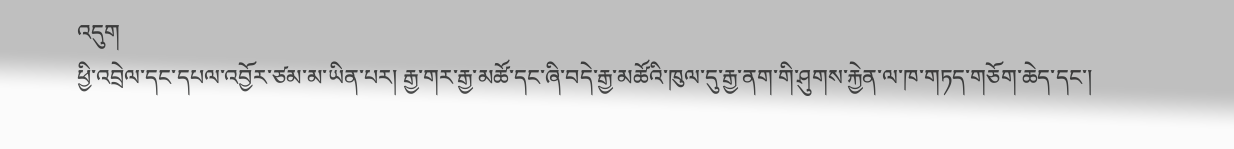འདུག
ཕྱི་འབྲེལ་དང་དཔལ་འབྱོར་ཙམ་མ་ཡིན་པར། རྒྱ་གར་རྒྱ་མཚོ་དང་ཞི་བདེ་རྒྱ་མཚོའི་ཁུལ་དུ་རྒྱ་ནག་གི་ཤུགས་རྐྱེན་ལ་ཁ་གཏད་གཅོག་ཆེད་དང་།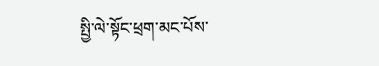སྤྱི་ལེ་སྟོང་ཕྲག་མང་པོས་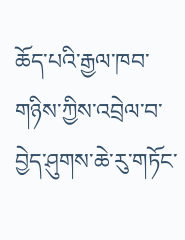ཆོད་པའི་རྒྱལ་ཁབ་གཉིས་ཀྱིས་འབྲེལ་བ་བྱེད་ཤུགས་ཆེ་རུ་གཏོང་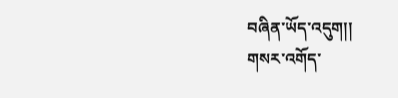བཞིན་ཡོད་འདུག།།
གསར་འགོད་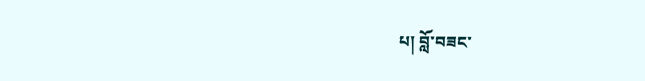པ། བློ་བཟང་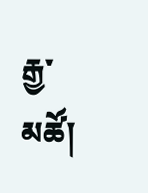རྒྱ་མཚོ།